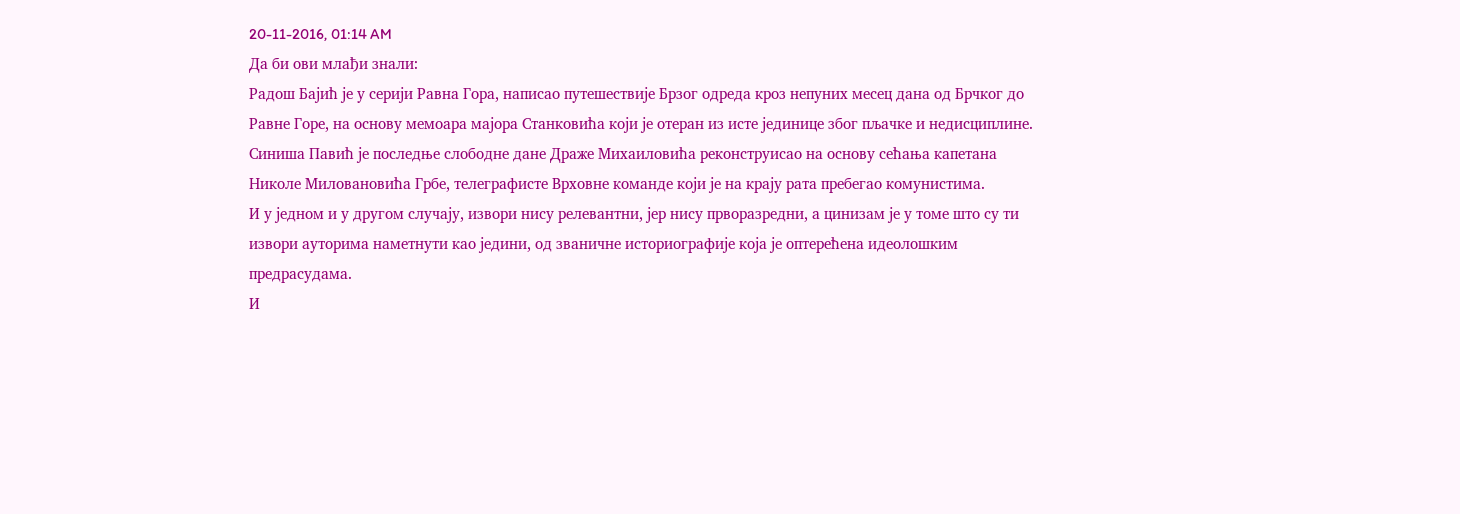20-11-2016, 01:14 AM
Да би ови млађи знали:
Радош Бајић је у серији Равна Гора, написао путешествије Брзог одреда кроз непуних месец дана од Брчког до Равне Горе, на основу мемоара мајора Станковића који је отеран из исте јединице због пљачке и недисциплине.
Синиша Павић је последње слободне дане Драже Михаиловића реконструисао на основу сећања капетана Николе Миловановића Грбе, телеграфисте Врховне команде који је на крају рата пребегао комунистима.
И у једном и у другом случају, извори нису релевантни, јер нису прворазредни, а цинизам је у томе што су ти извори ауторима наметнути као једини, од званичне историографије која је оптерећена идеолошким предрасудама.
И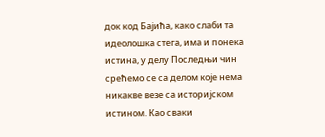док код Бајића, како слаби та идеолошка стега, има и понека истина, у делу Последњи чин срећемо се са делом које нема никакве везе са историјском истином. Као сваки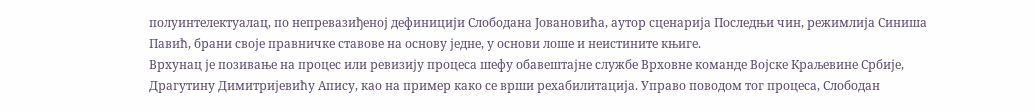полуинтелектуалац, по непревазиђеној дефиницији Слободана Јовановића, аутор сценарија Последњи чин, режимлија Синиша Павић, брани своје правничке ставове на основу једне, у основи лоше и неистините књиге.
Врхунац је позивање на процес или ревизију процеса шефу обавештајне службе Врховне команде Војске Краљевине Србије, Драгутину Димитријевићу Апису, као на пример како се врши рехабилитација. Управо поводом тог процеса, Слободан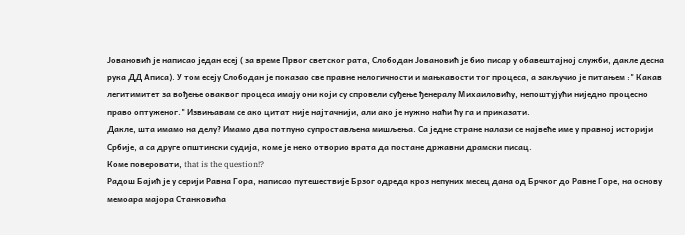Јовановић је написао један есеј ( за време Првог светског рата, Слободан Јовановић је био писар у обавештајној служби, дакле десна рука ДД Аписа). У том есеју Слободан је показао све правне нелогичности и мањкавости тог процеса, а закључио је питањем :" Какав легитимитет за вођење оваквог процеса имају они који су спровели суђење ђенералу Михаиловићу, непоштујући ниједно процесно право оптуженог." Извињавам се ако цитат није најтачнији, али ако је нужно наћи ћу га и приказати.
Дакле, шта имамо на делу? Имамо два потпуно супростављена мишљења. Са једне стране налази се највеће име у правној историји Србије, а са друге општински судија, коме је неко отворио врата да постане државни драмски писац.
Коме поверовати, that is the question!?
Радош Бајић је у серији Равна Гора, написао путешествије Брзог одреда кроз непуних месец дана од Брчког до Равне Горе, на основу мемоара мајора Станковића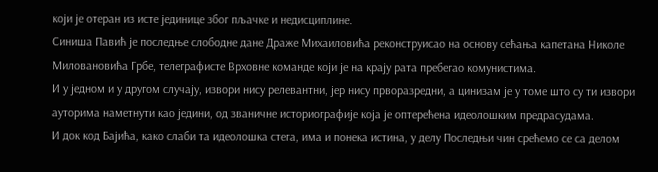који је отеран из исте јединице због пљачке и недисциплине.
Синиша Павић је последње слободне дане Драже Михаиловића реконструисао на основу сећања капетана Николе Миловановића Грбе, телеграфисте Врховне команде који је на крају рата пребегао комунистима.
И у једном и у другом случају, извори нису релевантни, јер нису прворазредни, а цинизам је у томе што су ти извори ауторима наметнути као једини, од званичне историографије која је оптерећена идеолошким предрасудама.
И док код Бајића, како слаби та идеолошка стега, има и понека истина, у делу Последњи чин срећемо се са делом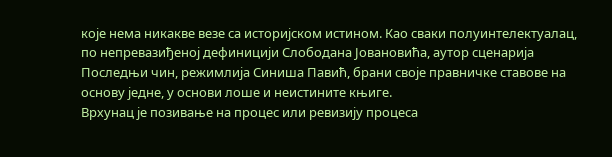које нема никакве везе са историјском истином. Као сваки полуинтелектуалац, по непревазиђеној дефиницији Слободана Јовановића, аутор сценарија Последњи чин, режимлија Синиша Павић, брани своје правничке ставове на основу једне, у основи лоше и неистините књиге.
Врхунац је позивање на процес или ревизију процеса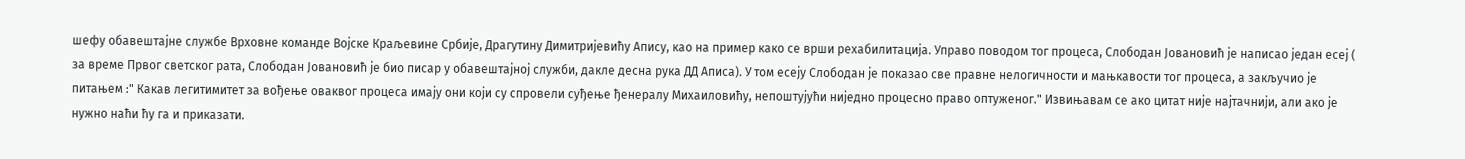шефу обавештајне службе Врховне команде Војске Краљевине Србије, Драгутину Димитријевићу Апису, као на пример како се врши рехабилитација. Управо поводом тог процеса, Слободан Јовановић је написао један есеј ( за време Првог светског рата, Слободан Јовановић је био писар у обавештајној служби, дакле десна рука ДД Аписа). У том есеју Слободан је показао све правне нелогичности и мањкавости тог процеса, а закључио је питањем :" Какав легитимитет за вођење оваквог процеса имају они који су спровели суђење ђенералу Михаиловићу, непоштујући ниједно процесно право оптуженог." Извињавам се ако цитат није најтачнији, али ако је нужно наћи ћу га и приказати.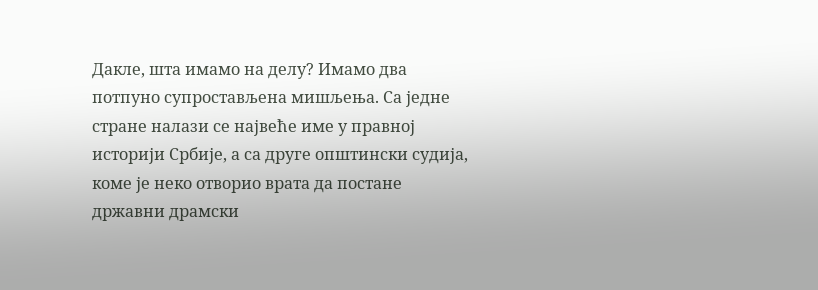Дакле, шта имамо на делу? Имамо два потпуно супростављена мишљења. Са једне стране налази се највеће име у правној историји Србије, а са друге општински судија, коме је неко отворио врата да постане државни драмски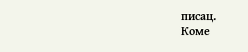писац.
Коме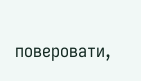поверовати,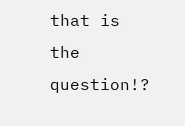that is the question!?